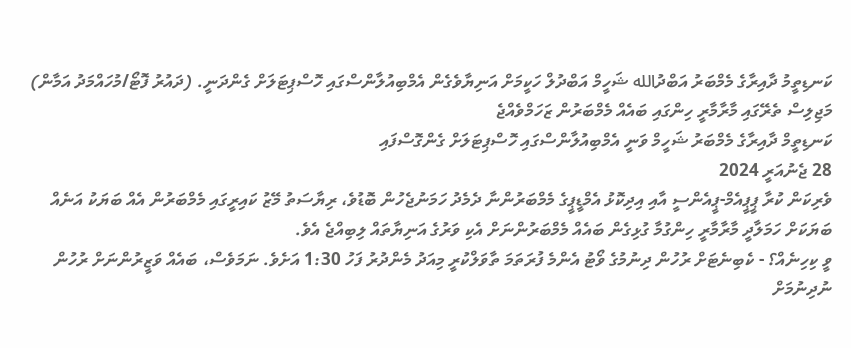ކަނޑިތީމު ދާއިރާގެ މެމްބަރު އަބްދުالله ޝަހީމް އަބްދުލް ހަކީމަށް އަނިޔާވެގެން އެމްބިއުލާންސްގައި ހޮސްޕިޓަލަށް ގެންދަނީ. (ދައުރު ފޮޓޯ/މުހައްމަދު އަމާން)
މަޖިލިސް ތެރޭގައި މާރާމާރީ ހިންގައި ބައެއް މެމްބަރުން ޒަހަމްވެއްޖެ
ކަނޑިތީމް ދާއިރާގެ މެމްބަރު ޝަހީމް ވަނީ އެމްބިއުލާންސްގައި ހޮސްޕިޓަލަށް ގެންގޮސްފައި
28 ޖެނުއަރީ 2024
ވެރިކަން ކުރާ ޕީޕީއެމް-ޕީއެންސީ އާއި އިދިކޮޅު އެމްޑީޕީގެ މެމްބަރުންނާ ދެމެދު ހަމަނުޖެހުން ބޮޑުވެ، ރިޔާސަތު މޭޒު ކައިރީގައި މެމްބަރުން އެއް ބަޔަކު އަނެއް ބަޔަކަށް ހަމަލާދީ މާރާމާރީ ހިންގުމާ ގުޅިގެން ބައެއް މެމްބަރުންނަށް އެކި ވަރުގެ އަނިޔާތައް ލިބިއްޖެ އެވެ.
ވީ ކިހިނެއް؟ - ކެބިނެޓަށް ރުހުން ދިނުމުގެ ވޯޓު އެންމެ ފުރަތަމަ ތާވަލްކުރީ މިއަދު މެންދުރު ފަހު 1:30 އަށެވެ. ނަމަވެސް، ބައެއް ވަޒީރުންނަށް ރުހުން ނުދިނުމަށް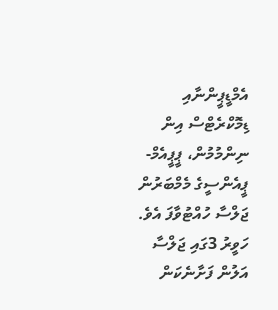އެމްޑީޕީންނާއި ޑިމޮކްރެޓްސް އިން ނިންމުމުން، ޕީޕީއެމް-ޕީއެންސީގެ މެމްބަރުން ޖަލްސާ ހުއްޓުވާފަ އެވެ. ހަވީރު 3ގައި ޖަލްސާ އަލުން ފަށާނެކަން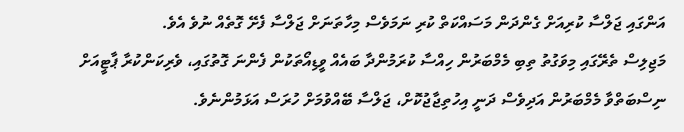އަންގައި ޖަލްސާ ކުރިއަށް ގެންދަން މަސައްކަތް ކުރި ނަމަވެސް މިހާތަނަށް ޖަލްސާ ފެށޭ ގޮތެއް ނުވެ އެވެ.
މަޖިލިސް ތެރޭގައި މިވަގުތު ތިބި މެމްބަރުން ހިއްސާ ކުރަމުންދާ ބައެއް ވީޑިއޯތަކުން ފެންނަ ގޮތުގައި، ވެރިކަންކުރާ ޕާޓީއަށް ނިސްބަތްވާ މެމްބަރުން އަދިވެސް ދަނީ އިހުތިޖާޖުކޮށް، ޖަލްސާ ބޭއްވުމަށް ހުރަސް އަޅަމުންނެވެ.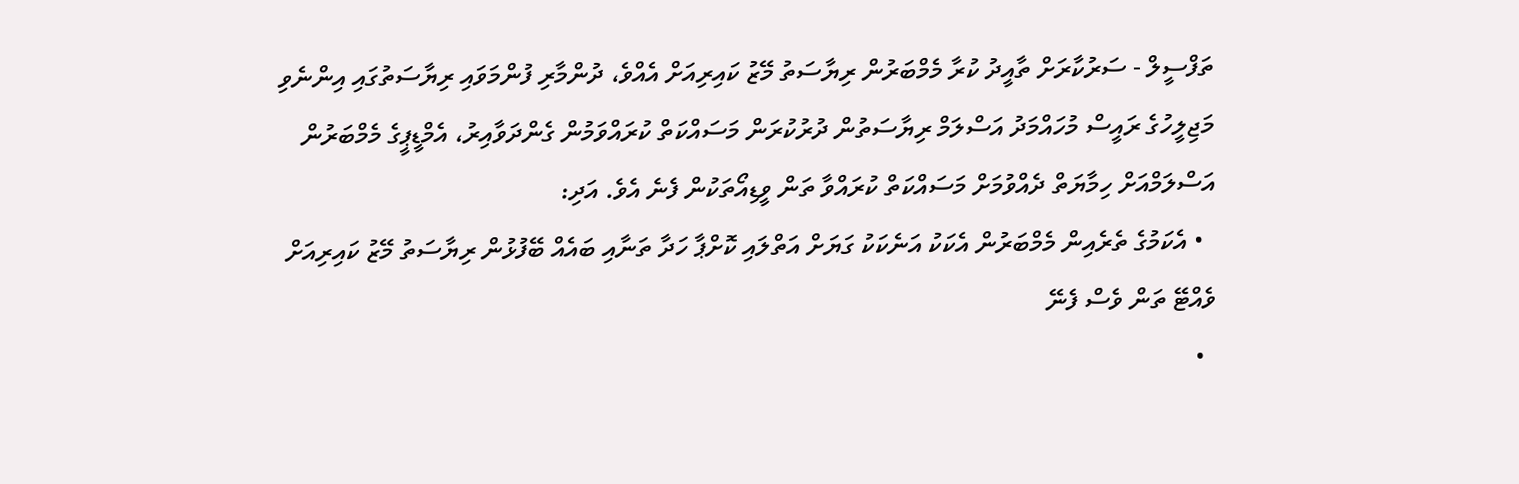ތަފްސީލް - ސަރުކާރަށް ތާއީދު ކުރާ މެމްބަރުން ރިޔާސަތު މޭޒު ކައިރިއަށް އެއްވެ، ދުންމާރި ފުންމަވައި ރިޔާސަތުގައި އިންނެވި މަޖިލީހުގެ ރައީސް މުހައްމަދު އަސްލަމް ރިޔާސަތުން ދުރުކުރަން މަސައްކަތް ކުރައްވަމުން ގެންދަވާއިރު، އެމްޑީޕީގެ މެމްބަރުން އަސްލަމްއަށް ހިމާޔަތް ދެއްވުމަށް މަސައްކަތް ކުރައްވާ ތަން ވީޑިއޯތަކުން ފެނެ އެވެ. އަދި:
  • އެކަމުގެ ތެރެއިން މެމްބަރުން އެކަކު އަނެކަކު ގަޔަށް އަތްލައި ކޮށްޕާ ހަދާ ތަނާއި ބައެއް ބޭފުޅުން ރިޔާސަތު މޭޒު ކައިރިއަށް ވެއްޓޭ ތަން ވެސް ފެނޭ
  •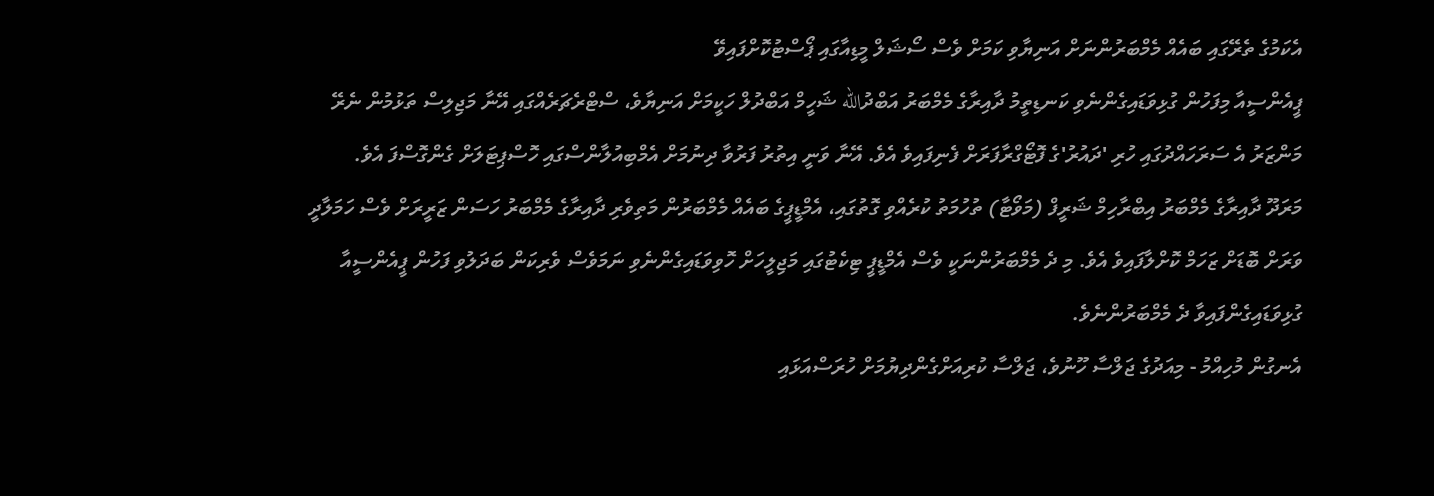އެކަމުގެ ތެރޭގައި ބައެއް މެމްބަރުންނަށް އަނިޔާވި ކަމަށް ވެސް ސޯޝަލް މީޑިއާގައި ޕޯސްޓުކޮށްފައިވޭ
ޕީއެންސީއާ މިފަހުން ގުޅިވަޑައިގެންނެވި ކަނޑިތީމު ދާއިރާގެ މެމްބަރު އަބްދުالله ޝަހީމް އަބްދުލް ހަކީމަށް އަނިޔާވެ، ސްޓްރެޗަރެއްގައި އޭނާ މަޖިލިސް ތަޅުމުން ނެރޭ މަންޒަރު އެ ސަރަހައްދުގައި ހުރި 'ދައުރު'ގެ ފޮޓޯގްރާފަރަށް ފެނިފައިވެ އެވެ. އޭނާ ވަނީ އިތުރު ފަރުވާ ދިނުމަށް އެމްބިއުލާންސްގައި ހޮސްޕިޓަލަށް ގެންގޮސްފަ އެވެ.
މަރަދޫ ދާއިރާގެ މެމްބަރު އިބްރާހިމް ޝަރީފް (މަވޯޓާ) ތުހުމަތު ކުރެއްވި ގޮތުގައި، އެމްޑީޕީގެ ބައެއް މެމްބަރުން މަތިވެރި ދާއިރާގެ މެމްބަރު ހަސަން ޒަރީރަށް ވެސް ހަމަލާދީ ވަރަށް ބޮޑަށް ޒަހަމް ކޮށްލާފައިވެ އެވެ. މި ދެ މެމްބަރުންނަކީ ވެސް އެމްޑީޕީ ޓިކެޓުގައި މަޖިލީހަށް ހޮވިވަޑައިގެންނެވި ނަމަވެސް ވެރިކަން ބަދަލުވި ފަހުން ޕީއެންސީއާ ގުޅިވަޑައިގެންފައިވާ ދެ މެމްބަރުންނެވެ.
އެނގުން މުހިއްމު - މިއަދުގެ ޖަލްސާ ހޫނުވެ، ޖަލްސާ ކުރިއަށްގެންދިޔުމަށް ހުރަސްއަޅައި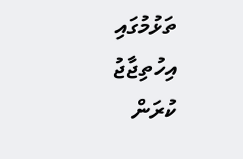ތަޅުމުގައި އިހުތިޖާޖު ކުރަން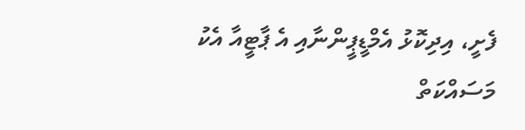ފެށީ، އިދިކޮޅު އެމްޑީޕީންނާއި އެ ޕާޓީއާ އެކު މަސައްކަތް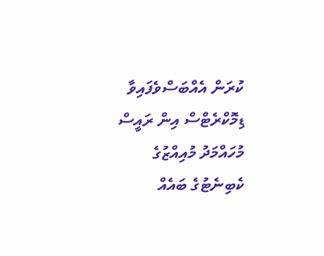ކުރަން އެއްބަސްވެފައިވާ ޑިމޮކްރެޓްސް އިން ރައީސް މުހައްމަދު މުއިއްޒުގެ ކެބިނެޓުގެ ބައެއް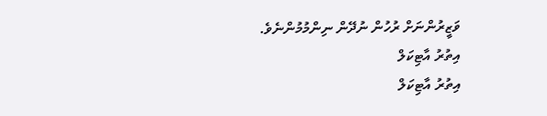ވަޒީރުންނަށް ރުހުން ނުދޭން ނިންމުމުންނެވެ.
އިތުރު އާޓިކަލް
އިތުރު އާޓިކަލް